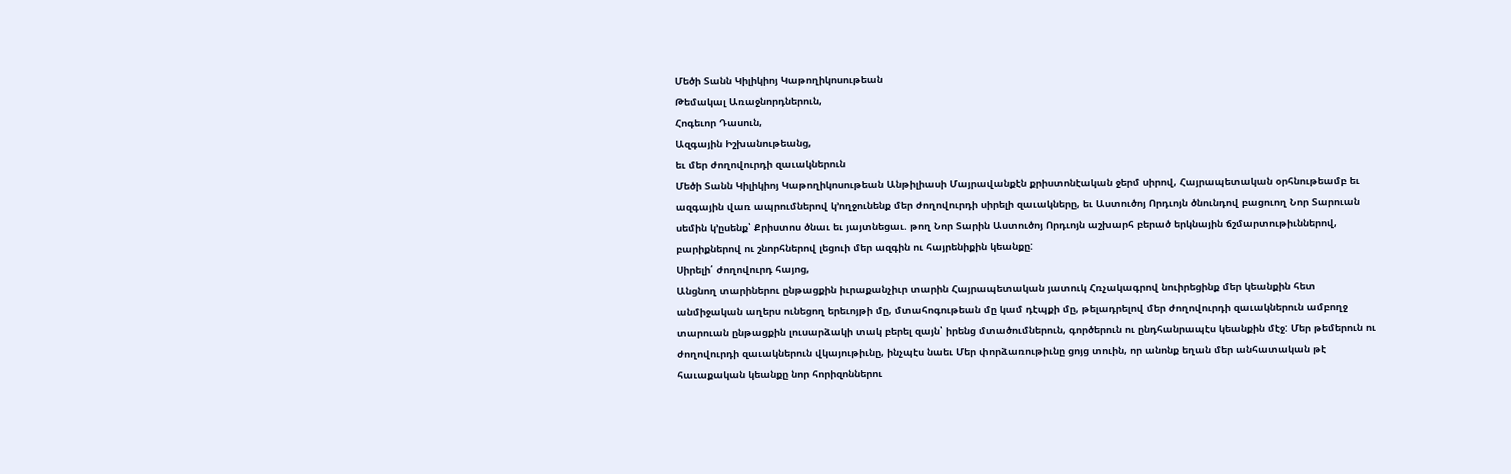Մեծի Տանն Կիլիկիոյ Կաթողիկոսութեան
Թեմակալ Առաջնորդներուն,
Հոգեւոր Դասուն,
Ազգային Իշխանութեանց,
եւ մեր ժողովուրդի զաւակներուն
Մեծի Տանն Կիլիկիոյ Կաթողիկոսութեան Անթիլիասի Մայրավանքէն քրիստոնէական ջերմ սիրով, Հայրապետական օրհնութեամբ եւ ազգային վառ ապրումներով կ’ողջունենք մեր ժողովուրդի սիրելի զաւակները, եւ Աստուծոյ Որդւոյն ծնունդով բացուող Նոր Տարուան սեմին կ’ըսենք՝ Քրիստոս ծնաւ եւ յայտնեցաւ. թող Նոր Տարին Աստուծոյ Որդւոյն աշխարհ բերած երկնային ճշմարտութիւններով, բարիքներով ու շնորհներով լեցուի մեր ազգին ու հայրենիքին կեանքը:
Սիրելի՛ ժողովուրդ հայոց,
Անցնող տարիներու ընթացքին իւրաքանչիւր տարին Հայրապետական յատուկ Հռչակագրով նուիրեցինք մեր կեանքին հետ անմիջական աղերս ունեցող երեւոյթի մը, մտահոգութեան մը կամ դէպքի մը, թելադրելով մեր ժողովուրդի զաւակներուն ամբողջ տարուան ընթացքին լուսարձակի տակ բերել զայն՝ իրենց մտածումներուն, գործերուն ու ընդհանրապէս կեանքին մէջ: Մեր թեմերուն ու ժողովուրդի զաւակներուն վկայութիւնը, ինչպէս նաեւ Մեր փորձառութիւնը ցոյց տուին, որ անոնք եղան մեր անհատական թէ հաւաքական կեանքը նոր հորիզոններու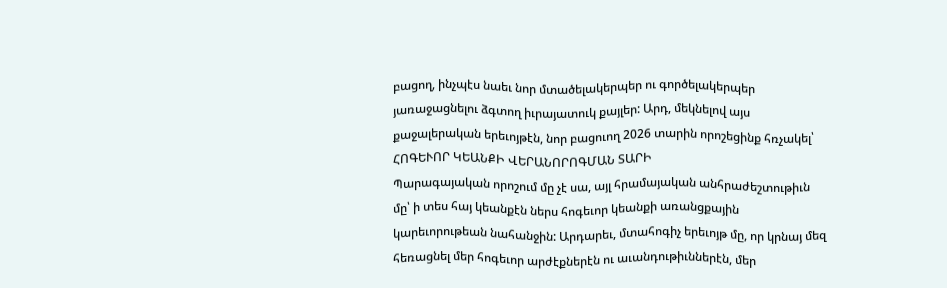բացող, ինչպէս նաեւ նոր մտածելակերպեր ու գործելակերպեր յառաջացնելու ձգտող իւրայատուկ քայլեր: Արդ, մեկնելով այս քաջալերական երեւոյթէն, նոր բացուող 2026 տարին որոշեցինք հռչակել՝
ՀՈԳԵՒՈՐ ԿԵԱՆՔԻ ՎԵՐԱՆՈՐՈԳՄԱՆ ՏԱՐԻ
Պարագայական որոշում մը չէ սա, այլ հրամայական անհրաժեշտութիւն մը՝ ի տես հայ կեանքէն ներս հոգեւոր կեանքի առանցքային կարեւորութեան նահանջին: Արդարեւ, մտահոգիչ երեւոյթ մը, որ կրնայ մեզ հեռացնել մեր հոգեւոր արժէքներէն ու աւանդութիւններէն, մեր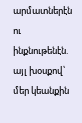արմատներէն ու ինքնութենէն. այլ խօսքով՝ մեր կեանքին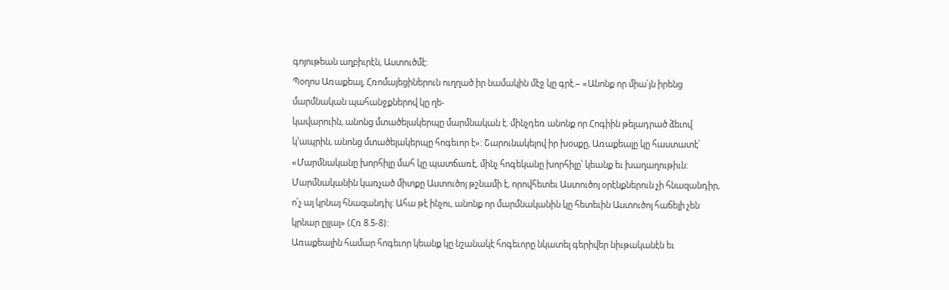գոյութեան աղբիւրէն, Աստուծմէ:
Պօղոս Առաքեալ, Հռոմայեցիներուն ուղղած իր նամակին մէջ կը գրէ.– «Անոնք որ միա՛յն իրենց մարմնական պահանջքներով կը ղե-
կավարուին, անոնց մտածելակերպը մարմնական է. մինչդեռ անոնք որ Հոգիին թելադրած ձեւով կ’ապրին, անոնց մտածելակերպը հոգեւոր է»: Շարունակելով իր խօսքը, Առաքեալը կը հաստատէ՝ «Մարմնականը խորհիլը մահ կը պատճառէ, մինչ հոգեկանը խորհիլը՝ կեանք եւ խաղաղութիւն: Մարմնականին կառչած միտքը Աստուծոյ թշնամի է, որովհետեւ Աստուծոյ օրէնքներուն չի հնազանդիր, ո՛չ ալ կրնայ հնազանդիլ: Ահա թէ ինչու, անոնք որ մարմնականին կը հետեւին Աստուծոյ հաճելի չեն կրնար ըլլալ» (Հռ 8.5-8):
Առաքեալին համար հոգեւոր կեանք կը նշանակէ հոգեւորը նկատել գերիվեր նիւթականէն եւ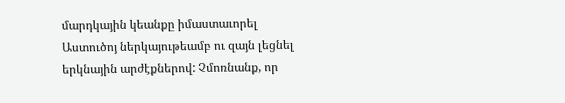մարդկային կեանքը իմաստաւորել Աստուծոյ ներկայութեամբ ու զայն լեցնել երկնային արժէքներով: Չմոռնանք, որ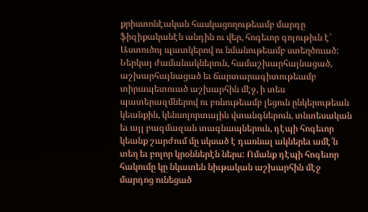քրիստոնէական հասկացողութեամբ մարդը ֆիզիքականէն անդին ու վեր, հոգեւոր գոյութիւն է՝ Աստուծոյ պատկերով ու նմանութեամբ ստեղծուած:
Ներկայ ժամանակներուն, համաշխարհայնացած, աշխարհայնացած եւ ճարտարագիտութեամբ տիրապետուած աշխարհին մէջ, ի տես պատերազմներով ու բռնութեամբ լեցուն ընկերութեան կեանքին, կենսոլորտային վտանգներուն, տնտեսական եւ այլ բազմազան տագնապներուն, դէպի հոգեւոր կեանք շարժում մը սկսած է դառնալ ակներեւ ամէ՛ն տեղ եւ բոլոր կրօններէն ներս: Ոմանք դէպի հոգեւոր հակումը կը նկատեն նիւթական աշխարհին մէջ մարդոց ունեցած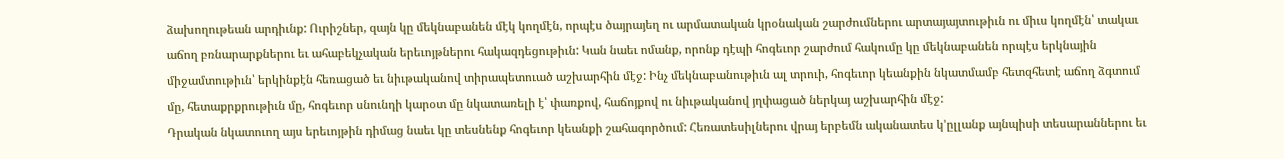ձախողութեան արդիւնք: Ուրիշներ, զայն կը մեկնաբանեն մէկ կողմէն, որպէս ծայրայեղ ու արմատական կրօնական շարժումներու արտայայտութիւն ու միւս կողմէն՝ տակաւ աճող բռնարարքներու եւ ահաբեկչական երեւոյթներու հակազդեցութիւն: Կան նաեւ ոմանք, որոնք դէպի հոգեւոր շարժում հակումը կը մեկնաբանեն որպէս երկնային միջամտութիւն՝ երկինքէն հեռացած եւ նիւթականով տիրապետուած աշխարհին մէջ: Ինչ մեկնաբանութիւն ալ տրուի, հոգեւոր կեանքին նկատմամբ հետզհետէ աճող ձգտում մը, հետաքրքրութիւն մը, հոգեւոր սնունդի կարօտ մը նկատառելի է՝ փառքով, հաճոյքով ու նիւթականով յղփացած ներկայ աշխարհին մէջ:
Դրական նկատուող այս երեւոյթին դիմաց նաեւ կը տեսնենք հոգեւոր կեանքի շահագործում: Հեռատեսիլներու վրայ երբեմն ականատես կ’ըլլանք այնպիսի տեսարաններու եւ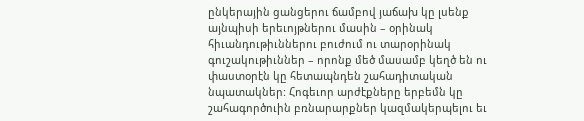ընկերային ցանցերու ճամբով յաճախ կը լսենք այնպիսի երեւոյթներու մասին – օրինակ հիւանդութիւններու բուժում ու տարօրինակ գուշակութիւններ – որոնք մեծ մասամբ կեղծ են ու փաստօրէն կը հետապնդեն շահադիտական նպատակներ: Հոգեւոր արժէքները երբեմն կը շահագործուին բռնարարքներ կազմակերպելու եւ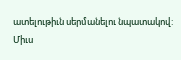ատելութիւն սերմանելու նպատակով: Միւս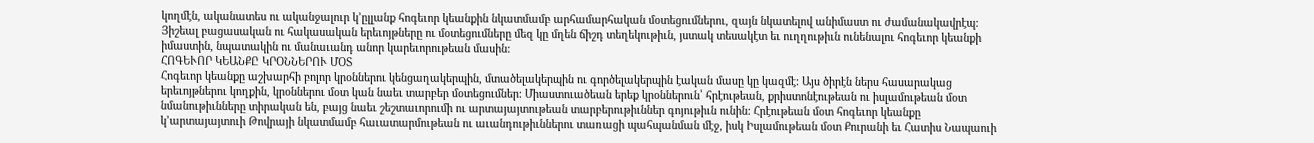կողմէն, ականատես ու ականջալուր կ’ըլլանք հոգեւոր կեանքին նկատմամբ արհամարհական մօտեցումներու, զայն նկատելով անիմաստ ու ժամանակավրէպ: Յիշեալ բացասական ու հակասական երեւոյթները ու մօտեցումները մեզ կը մղեն ճիշդ տեղեկութիւն, յստակ տեսակէտ եւ ուղղութիւն ունենալու հոգեւոր կեանքի իմաստին, նպատակին ու մանաւանդ անոր կարեւորութեան մասին:
ՀՈԳԵՒՈՐ ԿԵԱՆՔԸ ԿՐՕՆՆԵՐՈՒ ՄՕՏ
Հոգեւոր կեանքը աշխարհի բոլոր կրօններու կենցաղակերպին, մտածելակերպին ու գործելակերպին էական մասը կը կազմէ: Այս ծիրէն ներս հասարակաց երեւոյթներու կողքին, կրօններու մօտ կան նաեւ տարբեր մօտեցումներ: Միաստուածեան երեք կրօններուն՝ հրէութեան, քրիստոնէութեան ու իսլամութեան մօտ նմանութիւնները տիրական են, բայց նաեւ շեշտաւորումի ու արտայայտութեան տարբերութիւններ գոյութիւն ունին: Հրէութեան մօտ հոգեւոր կեանքը կ’արտայայտուի Թովրայի նկատմամբ հաւատարմութեան ու աւանդութիւններու տառացի պահպանման մէջ, իսկ Իսլամութեան մօտ Քուրանի եւ Հատիս Նապաուի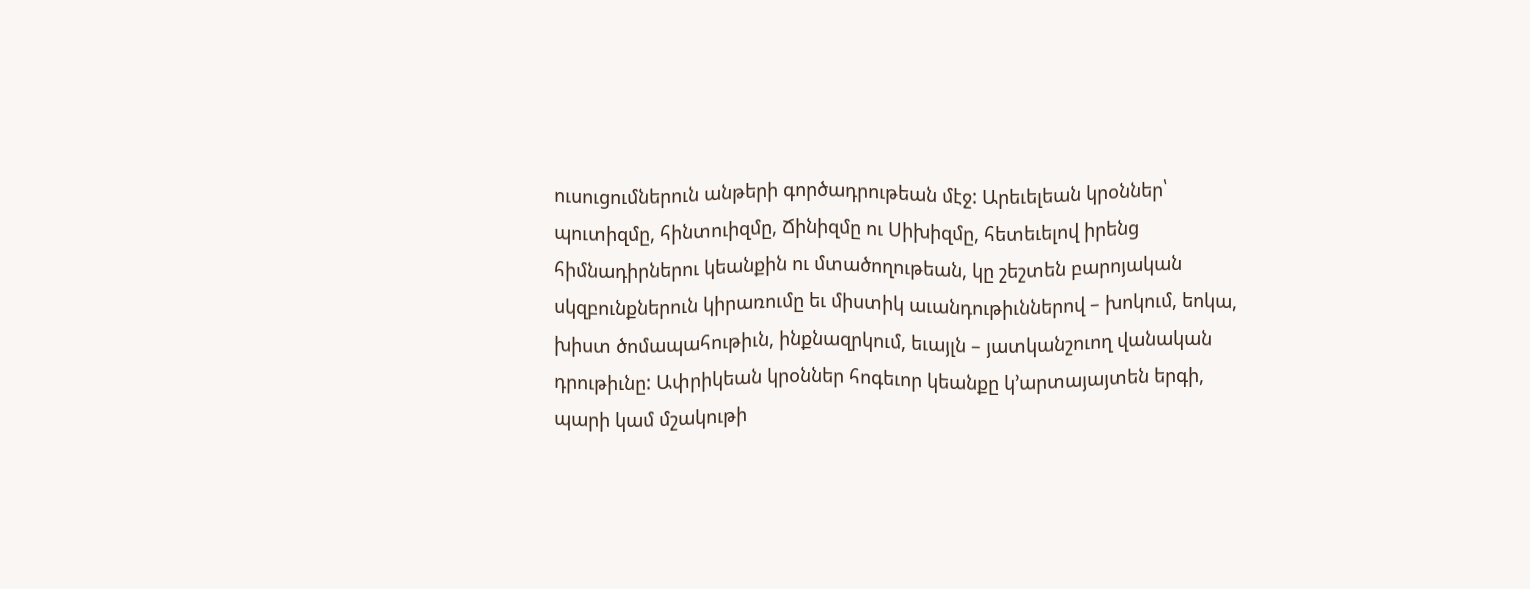ուսուցումներուն անթերի գործադրութեան մէջ: Արեւելեան կրօններ՝ պուտիզմը, հինտուիզմը, Ճինիզմը ու Սիխիզմը, հետեւելով իրենց հիմնադիրներու կեանքին ու մտածողութեան, կը շեշտեն բարոյական սկզբունքներուն կիրառումը եւ միստիկ աւանդութիւններով – խոկում, եոկա, խիստ ծոմապահութիւն, ինքնազրկում, եւայլն – յատկանշուող վանական դրութիւնը: Ափրիկեան կրօններ հոգեւոր կեանքը կ’արտայայտեն երգի, պարի կամ մշակութի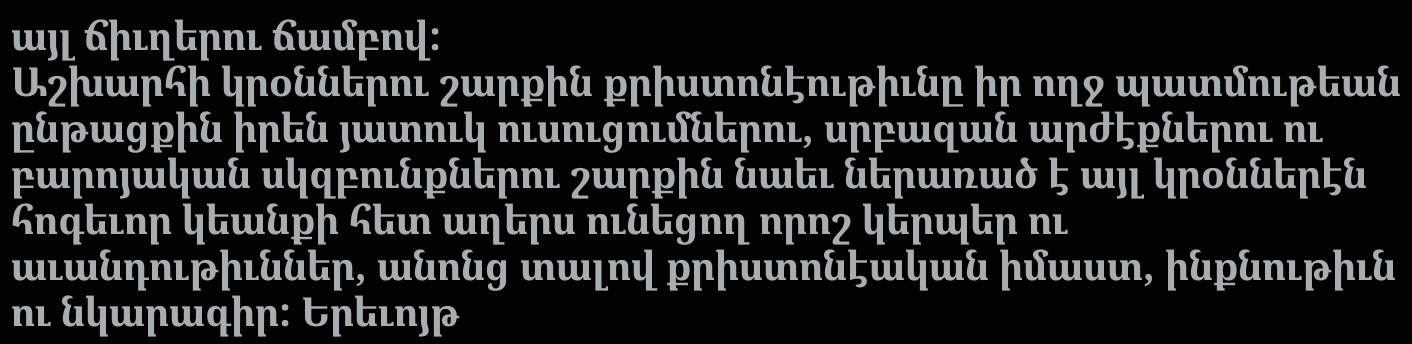այլ ճիւղերու ճամբով:
Աշխարհի կրօններու շարքին քրիստոնէութիւնը իր ողջ պատմութեան ընթացքին իրեն յատուկ ուսուցումներու, սրբազան արժէքներու ու բարոյական սկզբունքներու շարքին նաեւ ներառած է այլ կրօններէն հոգեւոր կեանքի հետ աղերս ունեցող որոշ կերպեր ու աւանդութիւններ, անոնց տալով քրիստոնէական իմաստ, ինքնութիւն ու նկարագիր: Երեւոյթ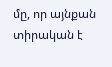մը, որ այնքան տիրական է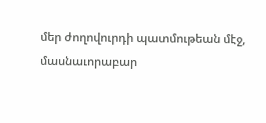մեր ժողովուրդի պատմութեան մէջ, մասնաւորաբար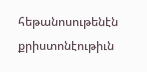հեթանոսութենէն քրիստոնէութիւն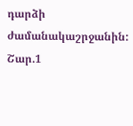դարձի ժամանակաշրջանին:
Շար.1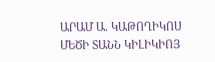ԱՐԱՄ Ա. ԿԱԹՈՂԻԿՈՍ
ՄԵԾԻ ՏԱՆՆ ԿԻԼԻԿԻՈՅ